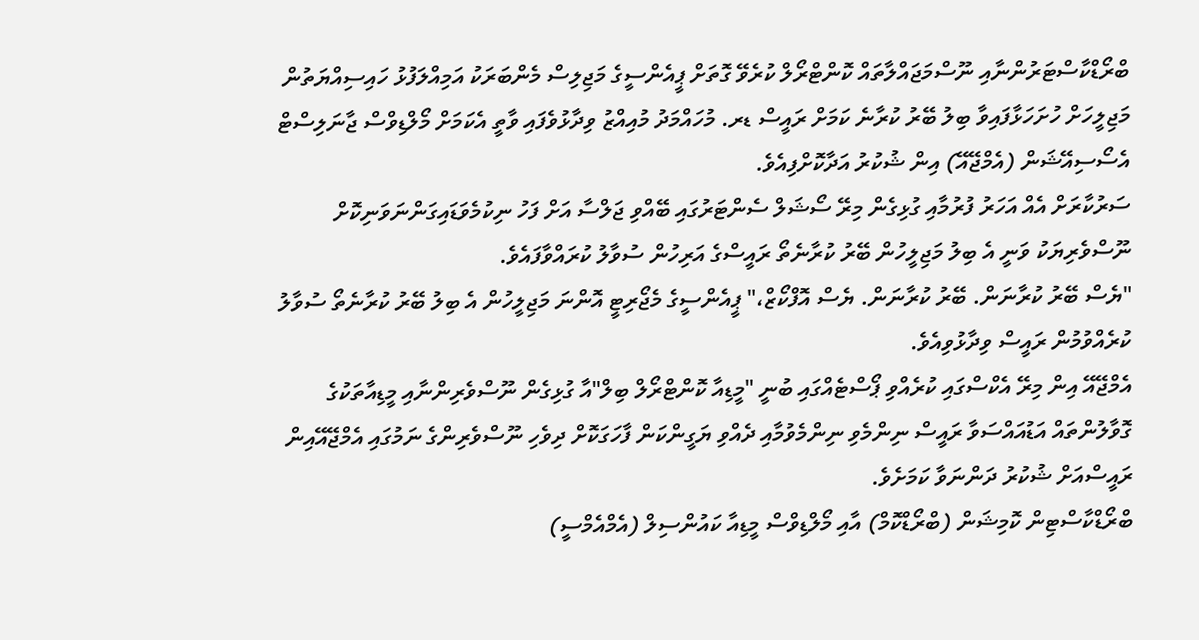ބްރޯޑްކާސްޓަރުންނާއި ނޫސްމަޖައްލާތައް ކޮންޓްރޯލް ކުރެވޭ ގޮތަށް ޕީއެންސީގެ މަޖިލިސް މެންބަރަކު އަމިއްލަފުޅު ހައިސިއްޔަތުން މަޖިލީހަށް ހުށަހަޅާފައިވާ ބިލު ބޭރު ކުރާނެ ކަމަށް ރައީސް ޑރ. މުހައްމަދު މުއިއްޒު ވިދާޅުވެފައި ވާތީ އެކަމަށް މޯލްޑިވްސް ޖާނަލިސްޓް އެސޯސިއޭޝަން (އެމްޖޭއޭ) އިން ޝުކުރު އަދާކޮށްފިއެވެ.
ސަރުކާރަށް އެއް އަހަރު ފުރުމާއި ގުޅިގެން މިރޭ ސޯޝަލް ސެންޓަރުގައި ބޭއްވި ޖަލްސާ އަށް ފަހު ނިކުމެވަޑައިގަންނަވަނިކޮށް ނޫސްވެރިޔަކު ވަނީ އެ ބިލު މަޖިލީހުން ބޭރު ކުރާނެތޯ ރައީސްގެ އަރިހުން ސުވާލު ކުރައްވާފައެވެ.
"ޔެސް ބޭރު ކުރާނަން. ބޭރު ކުރާނަން. ޔެސް އޮފްކޯޒް،" ޕީއެންސީގެ މެޖޯރިޓީ އޮންނަ މަޖިލީހުން އެ ބިލު ބޭރު ކުރާނެތޯ ސުވާލު ކުރެއްވުމުން ރައީސް ވިދާޅުވިއެވެ.
އެމްޖޭއޭ އިން މިރޭ އެކްސްގައި ކުރެއްވި ޕޯސްޓެއްގައި ބުނީ "މީޑިއާ ކޮންޓްރޯލް ބިލް"އާ ގުޅިގެން ނޫސްވެރިންނާއި މީޑިއާތަކުގެ ގޮވާލުންތައް އަޑުއައްސަވާ ރައީސް ނިންމެވި ނިންމެވުމާއި ދެއްވި ޔަގީންކަން ފާހަގަކޮށް ދިވެހި ނޫސްވެރިންގެ ނަމުގައި އެމްޖޭއޭއިން ރައީސްއަށް ޝުކުރު ދަންނަވާ ކަމަށެވެ.
ބްރޯޑްކާސްޓިން ކޮމިޝަން (ބްރޯޑްކޮމް) އާއި މޯލްޑިވްސް މީޑިއާ ކައުންސިލް (އެމްއެމްސީ)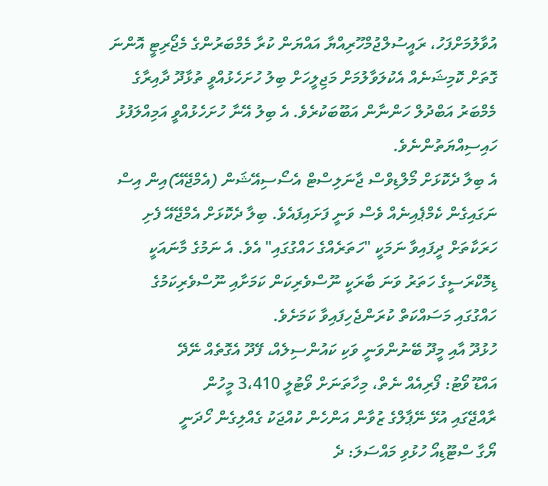އުވާލުމަށްފަހު، ރައީސުލްޖުމްހޫރިއްޔާ އައްޔަން ކުރާ މެމްބަރުންގެ މެޖޯރިޓީ އޮންނަ ގޮތަށް ކޮމިޝަނެއް އެކުލަވާލުމަށް މަޖިލީހަށް ބިލު ހުށަހެޅުއްވީ ތުޅާދޫ ދާއިރާގެ މެމްބަރު އަބްދުލް ހަންނާން އަބޫބަކުރެވެ. އެ ބިލު އޭނާ ހުށަހެޅުއްވީ އަމިއްލަފުޅު ހައިސިއްޔަތުންނެވެ.
އެ ބިލާ ދެކޮޅަށް މޯލްޑިވްސް ޖާނަލިސްޓް އެސޯސިއޭޝަން (އެމްޖޭއޭ)އިން އިސް ނަގައިގެން ކެމްޕެއިނެއް ވެސް ވަނީ ފަށައިފައެވެ. ބިލާ ދެކޮޅަށް އެމްޖޭއޭ ފެށި ހަރަކާތަށް ދީފައިވާ ނަމަކީ "ހަތަރެއްގެ ހައްގުގައި" އެވެ. އެ ނަމުގެ މާނައަކީ ޑިމޮކްރަސީގެ ހަތަރު ވަނަ ބާރަކީ ނޫސްވެރިކަން ކަމަށާއި ނޫސްވެރިކަމުގެ ހައްގުގައި މަސައްކަތް ކުރަންޖެހިފައިވާ ކަމަށެވެ.
ހުޅުދޫ އާއި މީދޫ ބޭނުންވަނީ ވަކި ކައުންސިލެއް، ފޭދޫ އެގޮތެއް ނޭދޭ
އައްޑޫ ވޯޓު: ފޯރިއެއް ނެތް، މިހާތަނަށް ވޯޓުލީ 3،410 މީހުން
ރާއްޖޭގައި އުޅޭ ނޭޕާލްގެ ޒުވާން އަންހެން ކުއްޖަކު ގެއްލިގެން ހޯދަނީ
ޔޯގާ ސްޓޫޑިއޯ ހުޅުވި މައްސަލަ: ދެ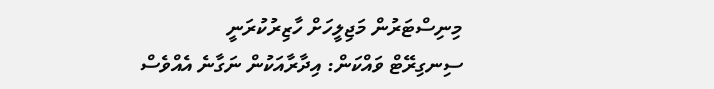މިނިސްޓަރުން މަޖިލީހަށް ހާޒިރުކުރަނީ
ސިނގިރޭޓް ވައްކަން: އިދާރާއަކުން ނަގާނެ އެއްވެސް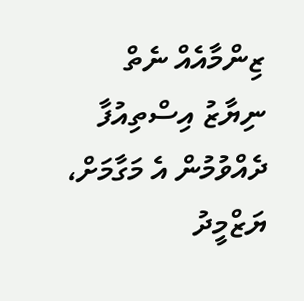ޒިންމާއެއް ނެތް
ނިޔާޒު އިސްތިއުފާ ދެއްވުމުން އެ މަގާމަށް، ޔަޒްމީދު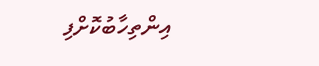އިންތިހާބުކޮށްފި